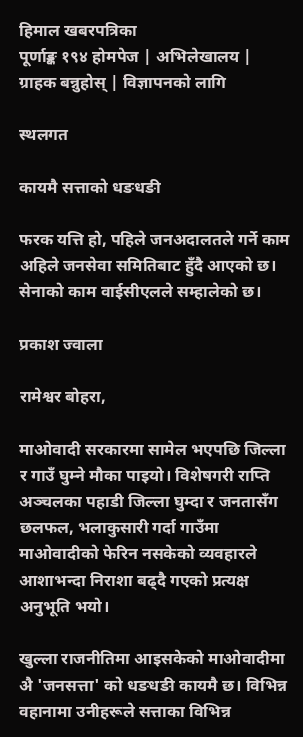हिमाल खबरपत्रिका
पूर्णाङ्क १९४ होमपेज | अभिलेखालय | ग्राहक बन्नुहोस् | विज्ञापनको लागि

स्थलगत

कायमै सत्ताको धङधङी

फरक यत्ति हो, पहिले जनअदालतले गर्ने काम अहिले जनसेवा समितिबाट हुँदै आएको छ। सेनाको काम वाईसीएलले सम्हालेको छ।

प्रकाश ज्वाला

रामेश्वर बोहरा,

माओवादी सरकारमा सामेल भएपछि जिल्ला र गाउँ घुम्ने मौका पाइयो। विशेषगरी राप्ति अञ्चलका पहाडी जिल्ला घुम्दा र जनतासँग छलफल, भलाकुसारी गर्दा गाउँमा माओवादीको फेरिन नसकेको व्यवहारले आशाभन्दा निराशा बढ्दै गएको प्रत्यक्ष अनुभूति भयो।

खुल्ला राजनीतिमा आइसकेको माओवादीमा अै 'जनसत्ता' को धङधङी कायमै छ। विभिन्न वहानामा उनीहरूले सत्ताका विभिन्न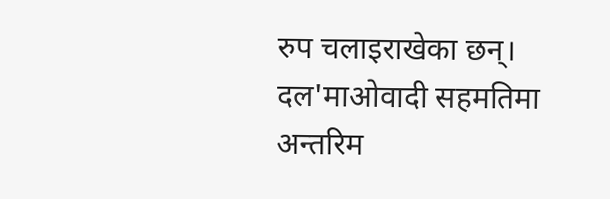रुप चलाइराखेका छन्। दल'माओवादी सहमतिमा अन्तरिम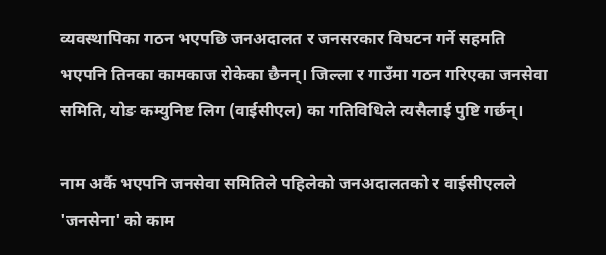व्यवस्थापिका गठन भएपछि जनअदालत र जनसरकार विघटन गर्ने सहमति भएपनि तिनका कामकाज रोकेका छैनन्। जिल्ला र गाउँमा गठन गरिएका जनसेवा समिति, योङ कम्युनिष्ट लिग (वाईसीएल) का गतिविधिले त्यसैलाई पुष्टि गर्छन्।

नाम अर्कै भएपनि जनसेवा समितिले पहिलेको जनअदालतको र वाईसीएलले 'जनसेना' को काम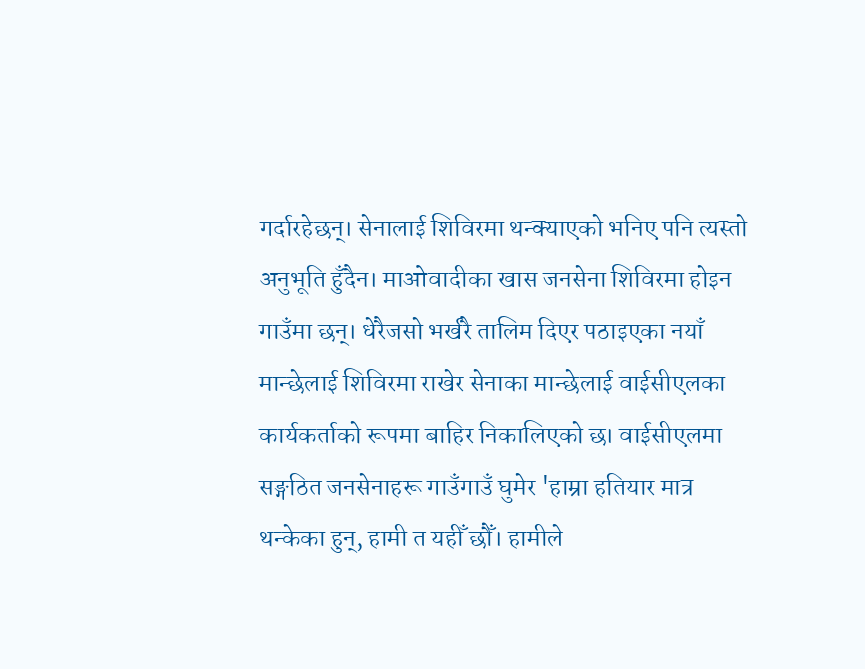गर्दारहेछन्। सेनालाई शिविरमा थन्क्याएको भनिए पनि त्यस्तो अनुभूति हुँदैन। माओवादीका खास जनसेना शिविरमा होइन गाउँमा छन्। धेरैजसो भर्खरै तालिम दिएर पठाइएका नयाँ मान्छेलाई शिविरमा राखेर सेनाका मान्छेलाई वाईसीएलका कार्यकर्ताको रूपमा बाहिर निकालिएको छ। वाईसीएलमा सङ्गठित जनसेनाहरू गाउँगाउँ घुमेर 'हाम्रा हतियार मात्र थन्केका हुन्, हामी त यहीँ छौँ। हामीले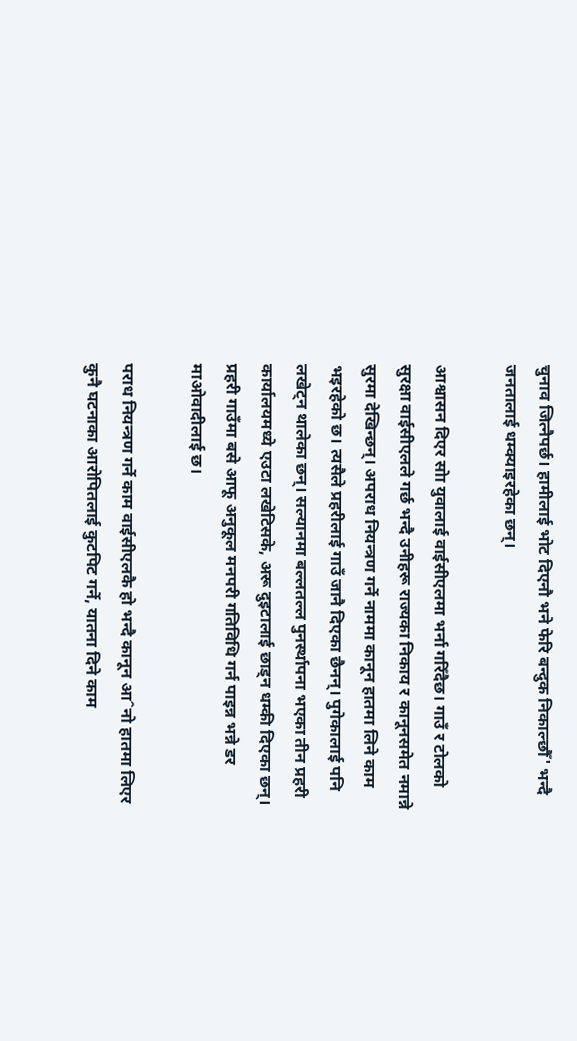चुनाव जित्नैपर्छ। हामीलाई भोट दिएनौ भने फेरि बन्दुक निकाल्छौँ' भन्दै जनतालाई धम्क्याइरहेका छन्।

आश्वासन दिएर सोा युवालाई वाईसीएलमा भर्ना गरिँदैछ। गाउँ र टोलको सुरक्षा वाईसीएलले गर्छ भन्दै उनीहरू राज्यका निकाय र कानूनसमेत नमान्ने सुरमा देखिन्छन्। अपराध नियन्त्रण गर्ने नाममा कानून हातमा लिने काम भइरहेको छ। त्यसैले प्रहरीलाई गाउँ जानै दिएका छैनन्। पुगेकालाई पनि लखेट्न थालेका छन्। सल्यानमा बल्लतल्ल पुनर्स्थापना भएका तीन प्रहरी कार्यालयमध्ये एउटा लखेटिसके, अरू दुइटालाई छाड्न धम्की दिएका छन्। प्रहरी गाउँमा बसे आफू अनुकूल मनपरी गतिविधि गर्न पाइन्न भन्ने डर माओवादीलाई छ।

पराध नियन्त्रण गर्ने काम वाईसीएलकै हो भन्दै कानून आˆनो हातमा लिएर कुनै घटनाका आरोपितलाई कुटपिट गर्ने, यातना दिने काम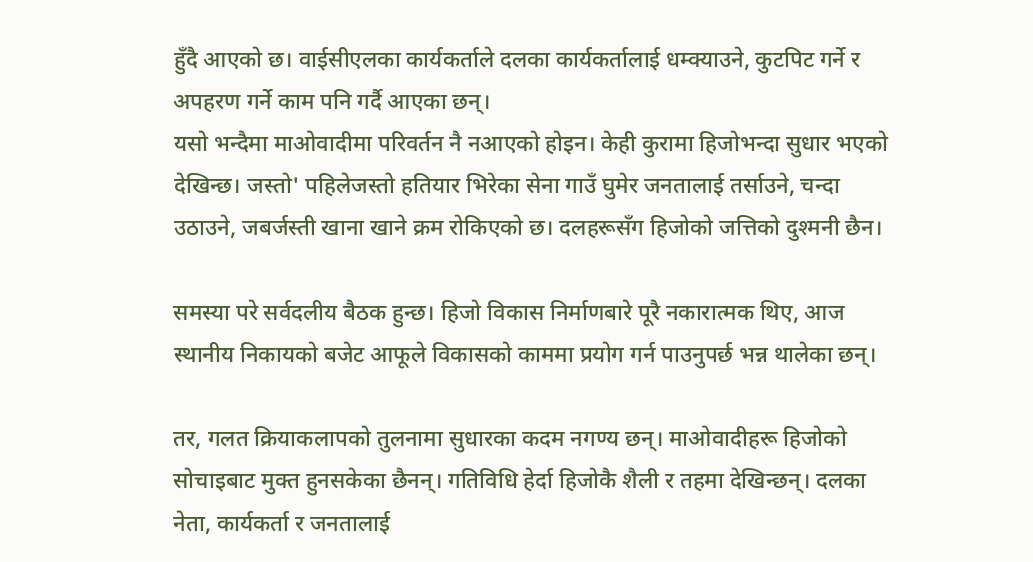हुँदै आएको छ। वाईसीएलका कार्यकर्ताले दलका कार्यकर्तालाई धम्क्याउने, कुटपिट गर्ने र अपहरण गर्ने काम पनि गर्दै आएका छन्।
यसो भन्दैमा माओवादीमा परिवर्तन नै नआएको होइन। केही कुरामा हिजोभन्दा सुधार भएको देखिन्छ। जस्तो' पहिलेजस्तो हतियार भिरेका सेना गाउँ घुमेर जनतालाई तर्साउने, चन्दा उठाउने, जबर्जस्ती खाना खाने क्रम रोकिएको छ। दलहरूसँग हिजोको जत्तिको दुश्मनी छैन।

समस्या परे सर्वदलीय बैठक हुन्छ। हिजो विकास निर्माणबारे पूरै नकारात्मक थिए, आज स्थानीय निकायको बजेट आफूले विकासको काममा प्रयोग गर्न पाउनुपर्छ भन्न थालेका छन्।

तर, गलत क्रियाकलापको तुलनामा सुधारका कदम नगण्य छन्। माओवादीहरू हिजोको सोचाइबाट मुक्त हुनसकेका छैनन्। गतिविधि हेर्दा हिजोकै शैली र तहमा देखिन्छन्। दलका नेता, कार्यकर्ता र जनतालाई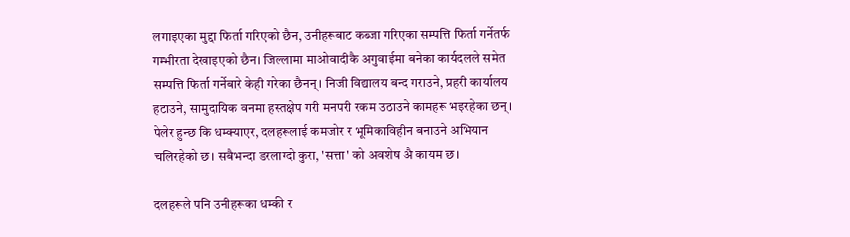लगाइएका मुद्दा फिर्ता गरिएको छैन, उनीहरूबाट कब्जा गरिएका सम्पत्ति फिर्ता गर्नेतर्फ गम्भीरता देखाइएको छैन। जिल्लामा माओवादीकै अगुवाईमा बनेका कार्यदलले समेत सम्पत्ति फिर्ता गर्नेबारे केही गरेका छैनन्। निजी विद्यालय बन्द गराउने, प्रहरी कार्यालय हटाउने, सामुदायिक वनमा हस्तक्षेप गरी मनपरी रकम उठाउने कामहरू भइरहेका छन्। पेलेर हुन्छ कि धम्क्याएर, दलहरूलाई कमजोर र भूमिकाविहीन बनाउने अभियान चलिरहेको छ। सबैभन्दा डरलाग्दो कुरा, 'सत्ता' को अवशेष अै कायम छ।

दलहरूले पनि उनीहरूका धम्की र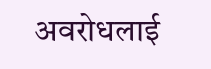अवरोधलाई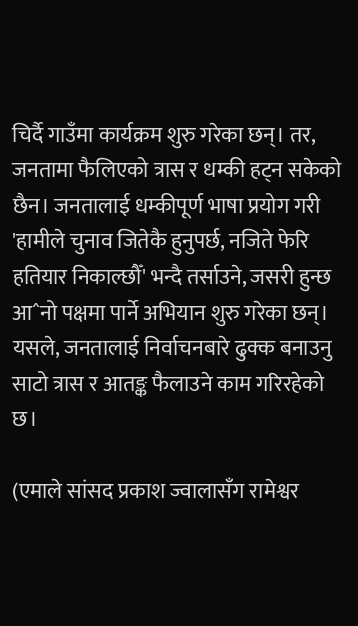चिर्दै गाउँमा कार्यक्रम शुरु गरेका छन्। तर, जनतामा फैलिएको त्रास र धम्की हट्न सकेको छैन। जनतालाई धम्कीपूर्ण भाषा प्रयोग गरी 'हामीले चुनाव जितेकै हुनुपर्छ, नजिते फेरि हतियार निकाल्छौँ' भन्दै तर्साउने, जसरी हुन्छ आˆनो पक्षमा पार्ने अभियान शुरु गरेका छन्। यसले, जनतालाई निर्वाचनबारे ढुक्क बनाउनु साटो त्रास र आतङ्क फैलाउने काम गरिरहेको छ।

(एमाले सांसद प्रकाश ज्वालासँग रामेश्वर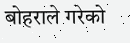बोहराले गरेको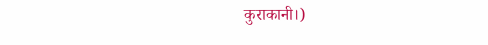कुराकानी।)